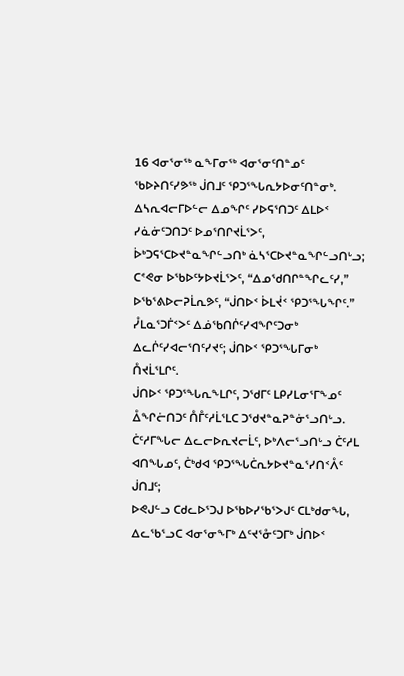16 ᐊᓂᕐᓂᖅ ᓇᖕᒥᓂᖅ ᐊᓂᕐᓂᑦᑎᓐᓄᑦ ᖃᐅᔨᑎᑦᓯᕗᖅ ᒎᑎᒧᑦ ᕿᑐᕐᖓᕆᔭᐅᓂᑦᑎᓐᓂᒃ.
ᐃᓴᕆᐊᓕᒥᐅᓪᓕ ᐃᓄᖏᑦ ᓯᐅᕋᕐᑎᑐᑦ ᐃᒪᐅᑉ ᓯᓈᓃᑦᑐᑎᑐᑦ ᐅᓄᕐᑎᒋᔪᒫᕐᐳᑦ, ᐆᒃᑐᕋᕐᑕᐅᔪᓐᓇᖏᓪᓗᑎᒃ ᓈᓴᕐᑕᐅᔪᓐᓇᖏᓪᓗᑎᒡᓗ; ᑕᕝᕙᓂ ᐅᖃᐅᑦᔭᐅᔪᒫᕐᐳᑦ, “ᐃᓄᖁᑎᒋᓐᖏᓚᑦᓯ,” ᐅᖃᕐᕕᐅᓕᕈᒫᕆᕗᑦ, “ᒎᑎᐅᑉ ᐆᒪᔫᑉ ᕿᑐᕐᖓᖏᑦ.”
ᓮᒪᓇᕐᑐᒦᑉᐳᑦ ᐃᓅᖃᑎᒌᑦᓯᐊᖏᑦᑐᓂᒃ ᐃᓚᒌᑦᓯᐊᓕᕐᑎᑦᓯᔪᑦ; ᒎᑎᐅᑉ ᕿᑐᕐᖓᒥᓂᒃ ᑍᔪᒫᕐᒪᒋᑦ.
ᒎᑎᐅᑉ ᕿᑐᕐᖓᕆᖕᒪᒋᑦ, ᑐᖁᒥᑦ ᒪᑭᓯᒪᓂᕐᒥᖕᓄᑦ ᐂᖏᓖᑎᑐᑦ ᑍᒤᑦᓱᒫᕐᒪᑕ ᑐᖁᔪᓐᓇᕈᓐᓃᕐᓗᑎᒡᓗ.
ᑖᑦᓱᒥᖓᓕ ᐃᓚᓕᐅᕆᔪᓕᒫᑦ, ᐅᒃᐱᓕᕐᓗᑎᒡᓗ ᑖᑦᓱᒪ ᐊᑎᖓᓄᑦ, ᑖᒃᑯᐊ ᕿᑐᕐᖓᑖᕆᔭᐅᔪᓐᓇᕐᓯᑎᑉᐰᑦ ᒎᑎᒧᑦ;
ᐅᕙᒍᓪᓗ ᑕᑯᓚᐅᕐᑐᒍ ᐅᖃᐅᓯᖃᕐᐳᒍᑦ ᑕᒪᒃᑯᓂᖓ, ᐃᓚᖃᕐᓗᑕ ᐊᓂᕐᓂᖕᒥᒃ ᐃᑦᔪᕐᓁᑦᑐᒥᒃ ᒎᑎᐅᑉ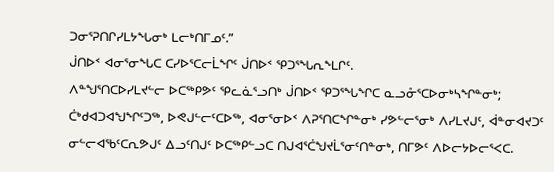ᑐᓂᕐᕈᑎᒋᓯᒪᔭᖓᓂᒃ ᒪᓕᒃᑎᒥᓄᑦ.”
ᒎᑎᐅᑉ ᐊᓂᕐᓂᖓᑕ ᑕᓯᐅᕐᑕᓕᒫᖏᑦ ᒎᑎᐅᑉ ᕿᑐᕐᖓᕆᖕᒪᒋᑦ.
ᐱᓐᖑᕐᑎᑕᐅᓯᒪᔪᓪᓕ ᐅᑕᖅᑭᕗᑦ ᕿᓚᓈᕐᓗᑎᒃ ᒎᑎᐅᑉ ᕿᑐᕐᖓᖏᑕ ᓇᓗᓁᕐᑕᐅᓂᒃᓴᖏᓐᓂᒃ;
ᑖᒃᑯᐊᑐᐊᖑᖏᑦᑐᖅ, ᐅᕙᒍᓪᓕᑦᑕᐅᖅ, ᐊᓂᕐᓂᐅᑉ ᐱᕈᕐᑎᑕᖏᓐᓂᒃ ᓯᕗᓪᓕᕐᓂᒃ ᐱᓯᒪᔪᒍᑦ, ᐋᓐᓂᐊᔪᑐᑦ ᓂᓪᓕᐊᖃᑦᑕᕆᕗᒍᑦ ᐃᓗᑦᑎᒍᑦ ᐅᑕᖅᑭᓪᓗᑕ ᑎᒍᐊᕐᑖᖑᔪᒫᕐᓂᑦᑎᓐᓂᒃ, ᑎᒥᕗᑦ ᐱᐅᓕᔭᐅᓕᕐᐸᑕ.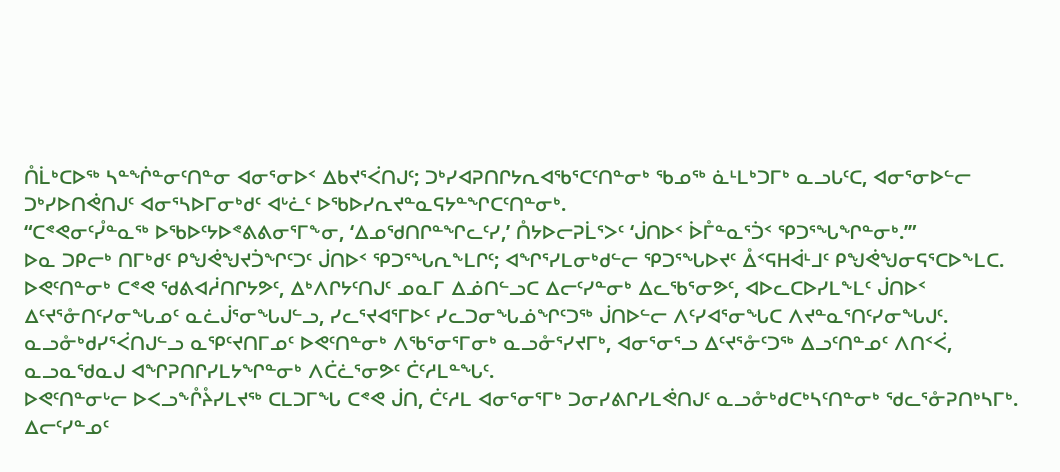ᑍᒫᒃᑕᐅᖅ ᓴᓐᖐᓐᓂᑦᑎᓐᓂ ᐊᓂᕐᓂᐅᑉ ᐃᑲᔪᕐᐹᑎᒍᑦ; ᑐᒃᓯᐊᕈᑎᒋᔭᕆᐊᖃᕐᑕᑦᑎᓐᓂᒃ ᖃᓄᖅ ᓈᒻᒪᒃᑐᒥᒃ ᓇᓗᒐᑦᑕ, ᐊᓂᕐᓂᐅᓪᓕ ᑐᒃᓯᐅᑎᕚᑎᒍᑦ ᐊᓂᕐᓴᐅᒥᓂᒃᑯᑦ ᐊᒡᓛᑦ ᐅᖃᐅᓯᕆᔪᓐᓇᕋᔭᓐᖏᑕᑦᑎᓐᓂᒃ.
“ᑕᕝᕙᓂᑦᓮᓐᓇᖅ ᐅᖃᐅᑦᔭᐅᕝᕕᕕᓂᕐᒥᖕᓂ, ‘ᐃᓄᖁᑎᒋᓐᖏᓚᑦᓯ,’ ᑍᔭᐅᓕᕈᒫᕐᐳᑦ ‘ᒎᑎᐅᑉ ᐆᒤᓐᓇᕐᑑᑉ ᕿᑐᕐᖓᖏᓐᓂᒃ.’”
ᐅᓇ ᑐᑭᓕᒃ ᑎᒥᒃᑯᑦ ᑭᖑᕚᖑᔪᑑᖏᑦᑐᑦ ᒎᑎᐅᑉ ᕿᑐᕐᖓᕆᖕᒪᒋᑦ; ᐊᖏᕐᓯᒪᓂᒃᑯᓪᓕ ᕿᑐᕐᖓᐅᔪᑦ ᐂᑉᕋᕼᐋᒻᒧᑦ ᑭᖑᕚᖑᓂᕋᕐᑕᐅᖕᒪᑕ.
ᐅᕙᑦᑎᓐᓂᒃ ᑕᕝᕙ ᖁᕕᐊᓲᑎᒋᔭᕗᑦ, ᐃᒃᐱᒋᔭᑦᑎᒍᑦ ᓄᓇᒥ ᐃᓅᑎᓪᓗᑕ ᐃᓕᑦᓯᓐᓂᒃ ᐃᓚᖃᕐᓂᕗᑦ, ᐊᐅᓚᑕᐅᓯᒪᖕᒪᑦ ᒎᑎᐅᑉ ᐃᑦᔪᕐᓁᑎᑦᓯᓂᖓᓄᑦ ᓇᓛᒎᕐᓂᖓᒍᓪᓗ, ᓯᓚᕐᔪᐊᕐᒥᐅᑦ ᓯᓚᑐᓂᖓᓅᖏᑦᑐᖅ ᒎᑎᐅᓪᓕ ᐱᑦᓯᐊᕐᓂᖓᑕ ᐱᔪᓐᓇᕐᑎᑦᓯᓂᖓᒍᑦ.
ᓇᓗᓁᒃᑯᓯᕐᐹᑎᒍᓪᓗ ᓇᕿᑦᔪᑎᒥᓄᑦ ᐅᕙᑦᑎᓐᓂᒃ ᐱᖃᕐᓂᕐᒥᓂᒃ ᓇᓗᓁᕐᓯᔪᒥᒃ, ᐊᓂᕐᓂᕐᓗ ᐃᑦᔪᕐᓁᑦᑐᖅ ᐃᓗᑦᑎᓐᓄᑦ ᐱᑎᑉᐹ, ᓇᓗᓇᖁᓇᒍ ᐊᖏᕈᑎᒋᓯᒪᔭᖏᓐᓂᒃ ᐱᑖᓛᕐᓂᕗᑦ ᑖᑦᓱᒪᓐᖓᑦ.
ᐅᕙᑦᑎᓐᓂᒡᓕ ᐅᐸᓗᖕᒊᔧᓯᒪᔪᖅ ᑕᒪᑐᒥᖓ ᑕᕝᕙ ᒎᑎ, ᑖᑦᓱᒪ ᐊᓂᕐᓂᕐᒥᒃ ᑐᓂᓯᕕᒋᓯᒪᕚᑎᒍᑦ ᓇᓗᓁᒃᑯᑕᒃᓴᑦᑎᓐᓂᒃ ᖁᓚᕐᓁᕈᑎᒃᓴᒥᒃ.
ᐃᓕᑦᓯᓐᓄᑦ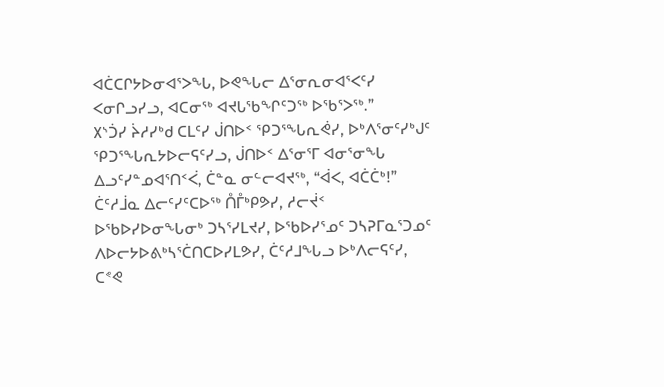ᐊᑖᑕᒋᔭᐅᓂᐊᕐᐳᖓ, ᐅᕙᖓᓕ ᐃᕐᓂᕆᓂᐊᕐᐸᑦᓯ ᐸᓂᒋᓗᓯᓗ, ᐊᑕᓂᖅ ᐊᔪᒐᖃᖏᑦᑐᖅ ᐅᖃᕐᐳᖅ.”
᙭ᔅᑑᓯ ᔩᓱᓯᒃᑯ ᑕᒪᑦᓯ ᒎᑎᐅᑉ ᕿᑐᕐᖓᕆᕚᓯ, ᐅᒃᐱᕐᓂᑦᓯᒃᒍᑦ
ᕿᑐᕐᖓᕆᔭᐅᓕᕋᑦᓯᓗ, ᒎᑎᐅᑉ ᐃᕐᓂᕐᒥ ᐊᓂᕐᓂᖓ ᐃᓗᑦᓯᓐᓄᐊᕐᑎᑉᐹ, ᑖᓐᓇ ᓂᓪᓕᐊᔪᖅ, “ᐋᐸ, ᐊᑖᑖᒃ!”
ᑖᑦᓱᒨᓇ ᐃᓕᑦᓯᑦᑕᐅᖅ ᑍᒤᒃᑭᕗᓯ, ᓱᓕᔫᑉ ᐅᖃᐅᓯᐅᓂᖓᓂᒃ ᑐᓴᕐᓯᒪᔪᓯ, ᐅᖃᐅᓯᕐᓄᑦ ᑐᓴᕈᒥᓇᕐᑐᓄᑦ ᐱᐅᓕᔭᐅᕕᒃᓴᕐᑖᑎᑕᐅᓯᒪᕗᓯ, ᑖᑦᓱᒧᖓᓗ ᐅᒃᐱᓕᕋᑦᓯ, ᑕᕝᕙ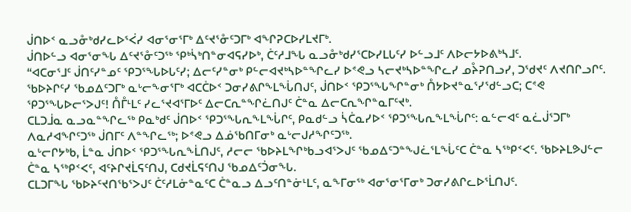ᒎᑎᐅᑉ ᓇᓗᓁᒃᑯᓯᓚᐅᕐᐹᓯ ᐊᓂᕐᓂᕐᒥᒃ ᐃᑦᔪᕐᓁᑦᑐᒥᒃ ᐊᖏᕈᑕᐅᓯᒪᔪᒥᒃ.
ᒎᑎᐅᓪᓗ ᐊᓂᕐᓂᖓ ᐃᑦᔪᕐᓁᑦᑐᖅ ᕿᒃᓵᒃᑎᓐᓂᐊᕋᓯᐅᒃ, ᑖᑦᓱᒧᖓ ᓇᓗᓁᒃᑯᓯᕐᑕᐅᓯᒪᒐᑦᓯ ᐅᓪᓗᒧᑦ ᐱᐅᓕᔭᐅᕕᒃᓴᒧᑦ.
“ᐊᑕᓂᕐᒧᑦ ᒎᑎᑦᓯᓐᓄᑦ ᕿᑐᕐᖓᐅᒐᑦᓯ; ᐃᓕᑦᓯᓐᓂᒃ ᑭᓪᓕᐊᔪᒃᓴᐅᓐᖏᓚᓯ ᐅᕝᕙᓗ ᓴᓕᔪᒃᓴᐅᓐᖏᓚᓯ ᓄᔧᕈᑎᓗᓯ, ᑐᖁᔪᑦ ᐱᔪᑎᒋᓗᒋᑦ.
ᖃᐅᔨᒋᑦᓯ ᖃᓄᐃᑦᑐᒥᒃ ᓇᒡᓕᖕᓂᕐᒥᒃ ᐊᑕᑖᐅᑉ ᑐᓂᓯᕕᒋᖕᒪᖔᑎᒍᑦ, ᒎᑎᐅᑉ ᕿᑐᕐᖓᖏᓐᓂᒃ ᑍᔭᐅᔪᓐᓇᕐᓯᖁᓪᓗᑕ; ᑕᕝᕙ ᕿᑐᕐᖓᐅᓕᕐᐳᒍᑦ! ᑍᒤᒻᒪᑦ ᓯᓚᕐᔪᐊᕐᒥᐅᑦ ᐃᓕᑕᕆᓐᖏᓛᑎᒍᑦ ᑖᓐᓇ ᐃᓕᑕᕆᖏᓐᓇᒥᑦᔪᒃ.
ᑕᒪᑐᒨᓇ ᓇᓗᓇᓐᖏᓚᖅ ᑭᓇᒃᑯᑦ ᒎᑎᐅᑉ ᕿᑐᕐᖓᕆᖕᒪᖔᒋᑦ, ᑭᓇᑯᓪᓗ ᓵᑖᓇᓯᐅᑉ ᕿᑐᕐᖓᕆᖕᒪᖔᒋᑦ: ᓇᓪᓕᐊᑦ ᓇᓛᒎᕐᑐᒥᒃ ᐱᓇᓱᐊᖏᑦᑐᖅ ᒎᑎᒥᑦ ᐱᓐᖏᓚᖅ; ᐅᕝᕙᓗ ᐃᓅᖃᑎᒥᓂᒃ ᓇᒡᓕᒍᓱᖏᑦᑐᖅ.
ᓇᒡᓕᒋᔭᒃᑲ, ᒫᓐᓇ ᒎᑎᐅᑉ ᕿᑐᕐᖓᕆᖕᒫᑎᒍᑦ, ᓱᓕᓕ ᖃᐅᔨᒪᖏᒃᑲᓗᐊᕐᐳᒍᑦ ᖃᓄᐃᑦᑐᓐᖑᓛᕐᒪᖔᑦᑕ ᑖᓐᓇ ᓴᖅᑭᑉᐸᑦ. ᖃᐅᔨᒪᕗᒍᓪᓕ ᑖᓐᓇ ᓴᖅᑭᑉᐸᑦ, ᐊᑦᔨᒋᔪᒫᕋᑦᑎᒍ, ᑕᑯᔪᒫᕋᑦᑎᒍ ᖃᓄᐃᑦᑑᓂᖓ.
ᑕᒪᑐᒥᖓ ᖃᐅᔨᑦᔪᑎᖃᕐᐳᒍᑦ ᑖᑦᓱᒪᓃᓐᓇᑦᑕ ᑖᓐᓇᓗ ᐃᓗᑦᑎᓐᓃᒻᒪᑦ, ᓇᖕᒥᓂᖅ ᐊᓂᕐᓂᕐᒥᓂᒃ ᑐᓂᓯᕕᒋᓚᐅᕐᒫᑎᒍᑦ.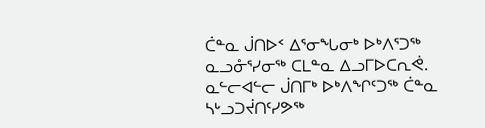ᑖᓐᓇ ᒎᑎᐅᑉ ᐃᕐᓂᖓᓂᒃ ᐅᒃᐱᕐᑐᖅ ᓇᓗᓁᕐᓯᓂᖅ ᑕᒪᓐᓇ ᐃᓗᒥᐅᑕᕆᕚ. ᓇᓪᓕᐊᓪᓕ ᒎᑎᒥᒃ ᐅᒃᐱᖏᑦᑐᖅ ᑖᓐᓇ ᓴᒡᓗᑐᔫᑎᑦᓯᕗᖅ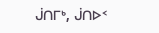ᒎᑎᒥᒃ, ᒎᑎᐅᑉ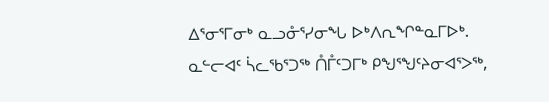ᐃᕐᓂᕐᒥᓂᒃ ᓇᓗᓁᕐᓯᓂᖓ ᐅᒃᐱᕆᖏᓐᓇᒥᐅᒃ.
ᓇᓪᓕᐊᑦ ᓵᓚᖃᕐᑐᖅ ᑍᒤᑦᑐᒥᒃ ᑭᖑᕐᖑᑦᔨᓂᐊᕐᐳᖅ,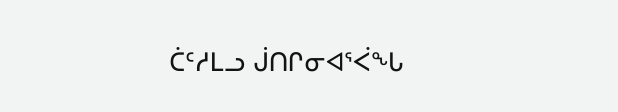ᑖᑦᓱᒪᓗ ᒎᑎᒋᓂᐊᕐᐹᖓ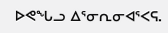ᐅᕙᖓᓗ ᐃᕐᓂᕆᓂᐊᕐᐸᕋ.